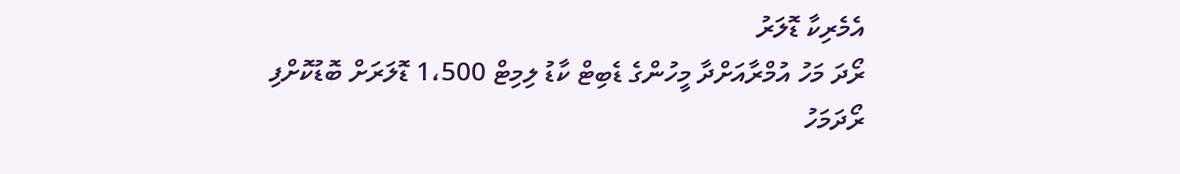އެމެރިކާ ޑޮލަރު
ރޯދަ މަހު އުމްރާއަށްދާ މީހުންގެ ޑެބިޓް ކާޑު ލިމިޓް 1،500 ޑޮލަރަށް ބޮޑުކޮށްފި
ރޯދަމަހު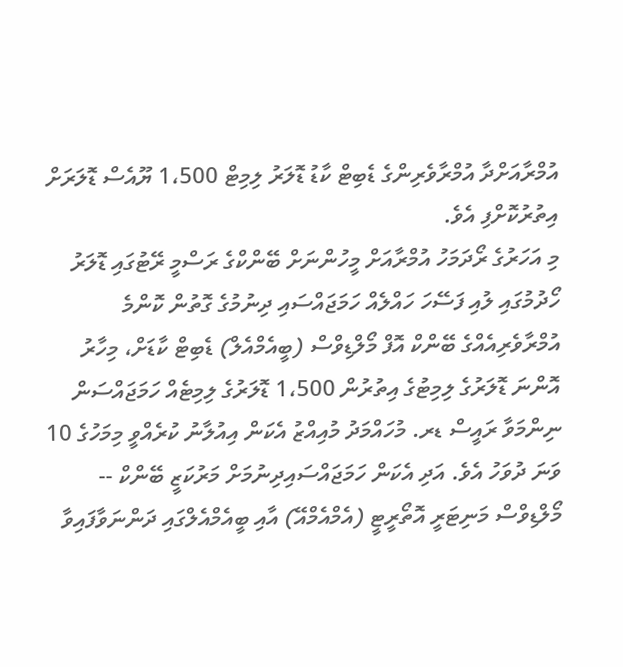އުމްރާއަށްދާ އުމްރާވެރިންގެ ޑެބިޓް ކާޑު ޑޮލަރު ލިމިޓް 1،500 ޔޫއެސް ޑޮލަރަށް އިތުރުކޮށްފި އެވެ.
މި އަހަރުގެ ރޯދަމަހު އުމްރާއަށް މީހުންނަށް ބޭންކްގެ ރަސްމީ ރޭޓުގައި ޑޮލަރު ހޯދުމުގައި ލުއި ފަސޭހަ ހައްލެއް ހަމަޖައްސައި ދިނުމުގެ ގޮތުން ކޮންމެ އުމްރާވެރިއެއްގެ ބޭންކް އޮފް މޯލްޑިވްސް (ބީއެމްއެލް) ޑެބިޓް ކާޑަށް، މިހާރު އޮންނަ ޑޮލަރުގެ ލިމިޓުގެ އިތުރުން 1،500 ޑޮލަރުގެ ލިމިޓެއް ހަމަޖައްސަން ނިންމަވާ ރައީސް ޑރ. މުހައްމަދު މުއިއްޒު އެކަން އިއުލާނު ކުރެއްވީ މިމަހުގެ 10 ވަނަ ދުވަހު އެވެ. އަދި އެކަން ހަމަޖައްސައިދިނުމަށް މަރުކަޒީ ބޭންކް -- މޯލްޑިވްސް މަނިޓަރީ އޮތޯރީޓީ (އެމްއެމްއޭ) އާއި ބީއެމްއެލްގައި ދަންނަވާފައިވާ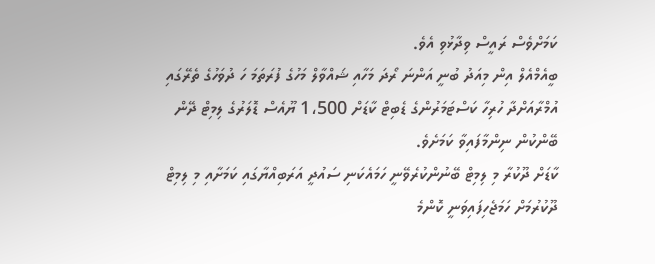ކަމަށްވެސް ރައީސް ވިދާޅުވި އެވެ.
ބީއެމްއެލް އިން މިއަދު ބުނީ އަންނަ ރޯދަ މަހާއި ޝައްވާލް މަހުގެ ފުރަތަމަ ހަ ދުވަހުގެ ތެރޭގައި އުމްރާއަށްދާ ހުރިހާ ކަސްޓަމަރުންގެ ޑެބިޓް ކާޑަށް 1،500 ޔޫއެސް ޑޮލަރުގެ ލިމިޓް ދޭން ބޭންކުން ނިންމާފައިވާ ކަމަށެވެ.
ކާޑަށް ދޫކުރާ މި ލިމިޓް ބޭނުންކުރެވޭނީ ހަމައެކަނި ސައުދީ އަރަބިއްޔާގައި ކަމަށާއި މި ލިމިޓް ދޫކުރުމަށް ހަމަޖެހިފައިވަނީ ކޮންމެ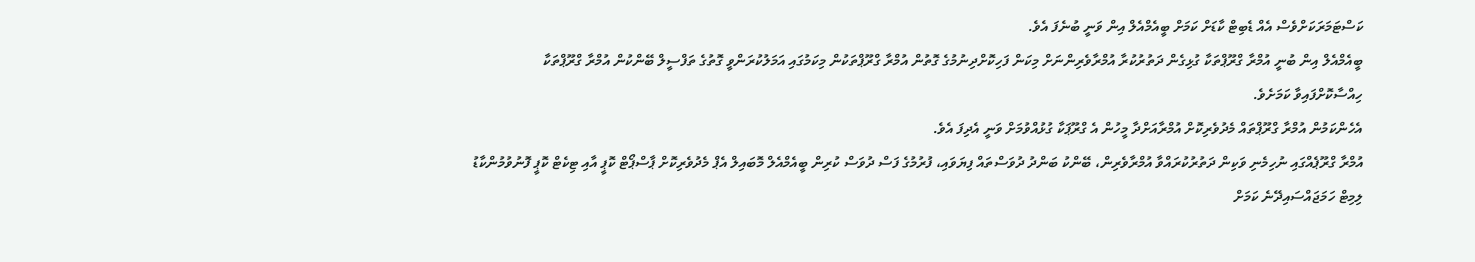ކަސްޓަމަރަކަށްވެސް އެއް ޑެބިޓް ކާޑަށް ކަމަށް ބީއެމްއެލް އިން ވަނީ ބުނެފަ އެވެ.
ބީއެމްއެލް އިން ބުނީ އުމްރާ ގްރޫޕްތަކާ ގުޅިގެން ދަތުރުކުރާ އުމްރާވެރިންނަށް މިކަން ފަހިކޮށްދިނުމުގެ ގޮތުން އުމްރާ ގްރޫޕްތަކުން މިކަމުގައި އަމަލުކުރަންވީ ގޮތުގެ ތަފްސީލް ބޭންކުން އުމްރާ ގްރޫޕްތަކާ ހިއްސާކޮށްފައިވާ ކަމަށެވެ.
އެހެންކަމުން އުމްރާ ގްރޫޕްތައް މެދުވެރިކޮށް އުމްރާއަށްދާ މީހުން އެ ގްރޫޕަކާ ގުޅުއްވުމަށް ވަނީ އެދިފަ އެވެ.
އުމްރާ ގްރޫޕެއްގައި ނުހިމެނި ވަކިން ދަތުރުކުރައްވާ އުމްރާވެރިން، ބޭންކު ބަންދު ދުވަސްތައް ފިޔަވައި، ފުރުމުގެ ފަސް ދުވަސް ކުރިން ބީއެމްއެލް މޮބައިލް އެޕް މެދުވެރިކޮށް ޕާސްޕޯޓް ކޮޕީ އާއި ޓިކެޓް ކޮޕީ ފޮނުވުމުންކާޑު ލިމިޓް ހަމަޖައްސައިދޭނެ ކަމަށް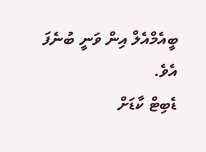ބީއެމްއެލް އިން ވަނީ ބުނެފަ އެވެ.
ޑެބިޓް ކާޑަށް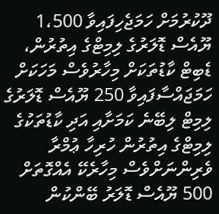ދޫކުރުމަށް ހަމަޖެހިފައިވާ 1،500 ޔޫއެސް ޑޮލަރުގެ ލިމިޓްގެ އިތުރުން، ޑެބިޓް ކާޑުތަކަށް މިހާރުވެސް މަހަކަށް ހަމަޖައްސާފައިވާ 250 ޔޫއެސް ޑޮލަރުގެ ލިމިޓް ލިބޭނެ ކަމަށާއި އަދި ކާޑުތަކުގެ ލިމިޓްގެ އިތުރުން ހުރިހާ ޢުމްރާ ވެރިންނަށްވެސް މިހާރެކޭ އެއްގޮތަށް 500 ޔޫއެސް ޑޮލަރު ބޭންކުން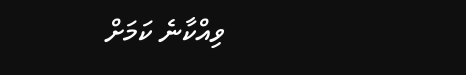ވިއްކާނެ ކަމަށް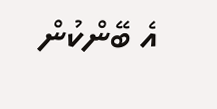އެ ބޭންކުން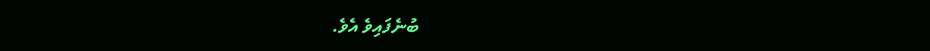ބުނެފައިވެ އެވެ.